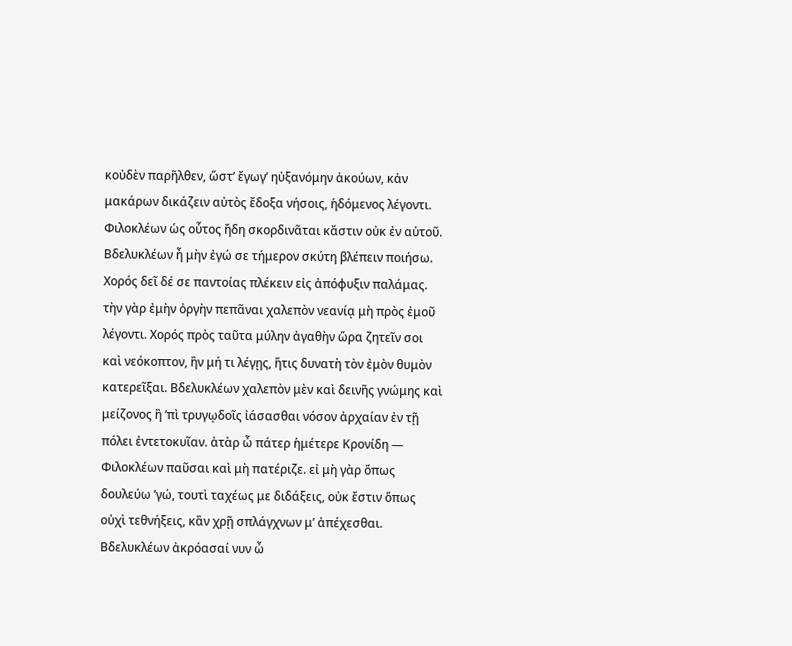κοὐδὲν παρῆλθεν, ὥστʼ ἔγωγʼ ηὐξανόμην ἀκούων, κἀν μακάρων δικάζειν αὐτὸς ἔδοξα νήσοις, ἡδόμενος λέγοντι. Φιλοκλέων ὡς οὗτος ἤδη σκορδινᾶται κἄστιν οὐκ ἐν αὑτοῦ. Βδελυκλέων ἦ μὴν ἐγώ σε τήμερον σκύτη βλέπειν ποιήσω. Χορός δεῖ δέ σε παντοίας πλέκειν εἰς ἀπόφυξιν παλάμας. τὴν γὰρ ἐμὴν ὀργὴν πεπᾶναι χαλεπὸν νεανίᾳ μὴ πρὸς ἐμοῦ λέγοντι. Χορός πρὸς ταῦτα μύλην ἀγαθὴν ὥρα ζητεῖν σοι καὶ νεόκοπτον, ἢν μή τι λέγῃς, ἥτις δυνατὴ τὸν ἐμὸν θυμὸν κατερεῖξαι. Βδελυκλέων χαλεπὸν μὲν καὶ δεινῆς γνώμης καὶ μείζονος ἢ ʼπὶ τρυγῳδοῖς ἰάσασθαι νόσον ἀρχαίαν ἐν τῇ πόλει ἐντετοκυῖαν. ἀτὰρ ὦ πάτερ ἡμέτερε Κρονίδη — Φιλοκλέων παῦσαι καὶ μὴ πατέριζε. εἰ μὴ γὰρ ὅπως δουλεύω ʼγώ, τουτὶ ταχέως με διδάξεις, οὐκ ἔστιν ὅπως οὐχὶ τεθνήξεις, κἂν χρῇ σπλάγχνων μʼ ἀπέχεσθαι. Βδελυκλέων ἀκρόασαί νυν ὦ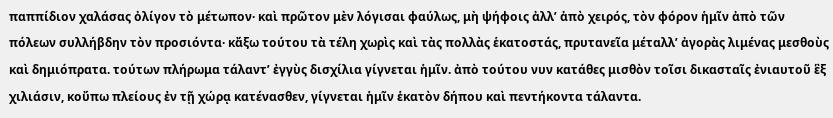παππίδιον χαλάσας ὀλίγον τὸ μέτωπον· καὶ πρῶτον μὲν λόγισαι φαύλως, μὴ ψήφοις ἀλλʼ ἀπὸ χειρός, τὸν φόρον ἡμῖν ἀπὸ τῶν πόλεων συλλήβδην τὸν προσιόντα· κἄξω τούτου τὰ τέλη χωρὶς καὶ τὰς πολλὰς ἑκατοστάς, πρυτανεῖα μέταλλʼ ἀγορὰς λιμένας μεσθοὺς καὶ δημιόπρατα. τούτων πλήρωμα τάλαντʼ ἐγγὺς δισχίλια γίγνεται ἡμῖν. ἀπὸ τούτου νυν κατάθες μισθὸν τοῖσι δικασταῖς ἐνιαυτοῦ ἓξ χιλιάσιν, κοὔπω πλείους ἐν τῇ χώρᾳ κατένασθεν, γίγνεται ἡμῖν ἑκατὸν δήπου καὶ πεντήκοντα τάλαντα.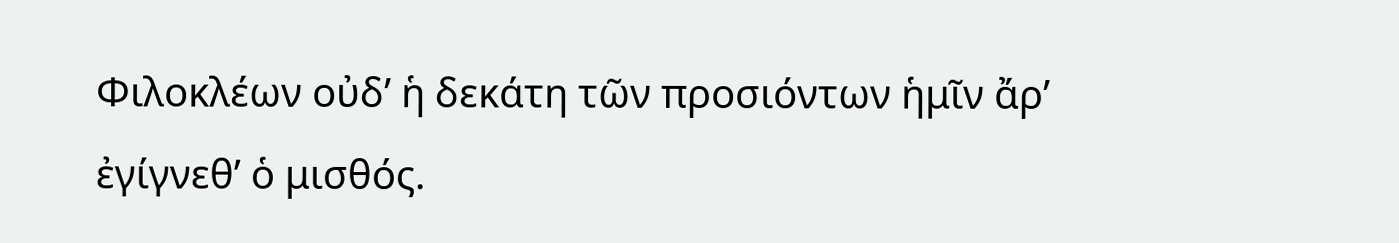Φιλοκλέων οὐδʼ ἡ δεκάτη τῶν προσιόντων ἡμῖν ἄρʼ ἐγίγνεθʼ ὁ μισθός.